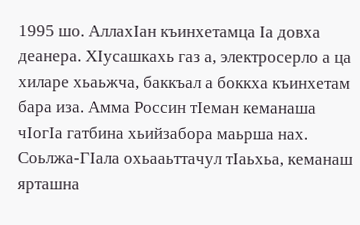1995 шо. АллахIан къинхетамца Iа довха деанера. ХIусашкахь газ а, электросерло а ца хиларе хьаьжча, баккъал а боккха къинхетам бара иза. Амма Россин тIеман кеманаша чIогIа гатбина хьийзабора маьрша нах. Соьлжа-ГIала охьааьттачул тIаьхьа, кеманаш ярташна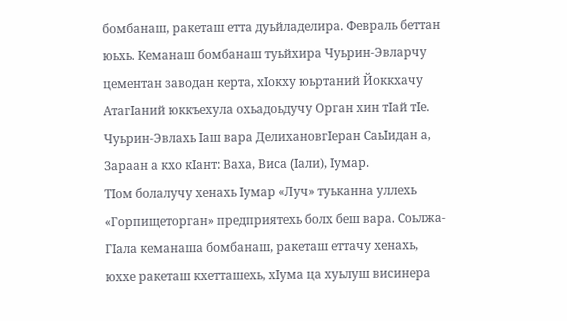бомбанаш, ракеташ етта дуьйладелира. Февраль беттан юьхь. Кеманаш бомбанаш туьйхира Чуьрин-Эвларчу цементан заводан керта, хIокху юьртаний Йоккхачу АтагIаний юккъехула охьадоьдучу Орган хин тIай тIе. Чуьрин-Эвлахь Iаш вара ДелихановгIеран СаьIидан а, Зараан а кхо кIант: Ваха, Виса (Iали), Iумар.
ТIом болалучу хенахь Iумар «Луч» туьканна уллехь «Горпищеторган» предприятехь болх беш вара. Соьлжа-ГIала кеманаша бомбанаш, ракеташ еттачу хенахь, юххе ракеташ кхетташехь, хIума ца хуьлуш висинера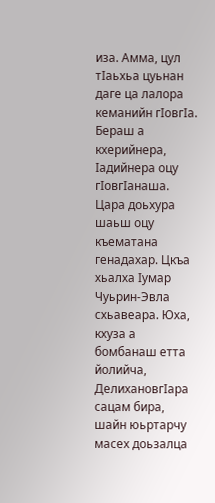иза. Амма, цул тIаьхьа цуьнан даге ца лалора кеманийн гIовгIа. Бераш а кхерийнера, Iадийнера оцу гIовгIанаша. Цара доьхура шаьш оцу къематана генадахар. Цкъа хьалха Iумар Чуьрин-Эвла схьавеара. Юха, кхуза а бомбанаш етта йолийча, ДелихановгIара сацам бира, шайн юьртарчу масех доьзалца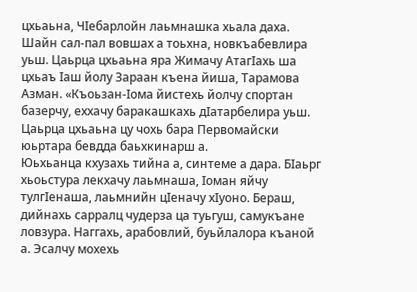цхьаьна, ЧIебарлойн лаьмнашка хьала даха.
Шайн сал-пал вовшах а тоьхна, новкъабевлира уьш. Цаьрца цхьаьна яра Жимачу АтагIахь ша цхьаъ Iаш йолу Зараан къена йиша, Тарамова Азман. «Къоьзан-Iома йистехь йолчу спортан базерчу, еххачу баракашкахь дIатарбелира уьш. Цаьрца цхьаьна цу чохь бара Первомайски юьртара бевдда баьхкинарш а.
Юьхьанца кхузахь тийна а, синтеме а дара. БIаьрг хьоьстура лекхачу лаьмнаша, Iоман яйчу тулгIенаша, лаьмнийн цIеначу хIуоно. Бераш, дийнахь сарралц чудерза ца туьгуш, самукъане ловзура. Наггахь, арабовлий, буьйлалора къаной а. Эсалчу мохехь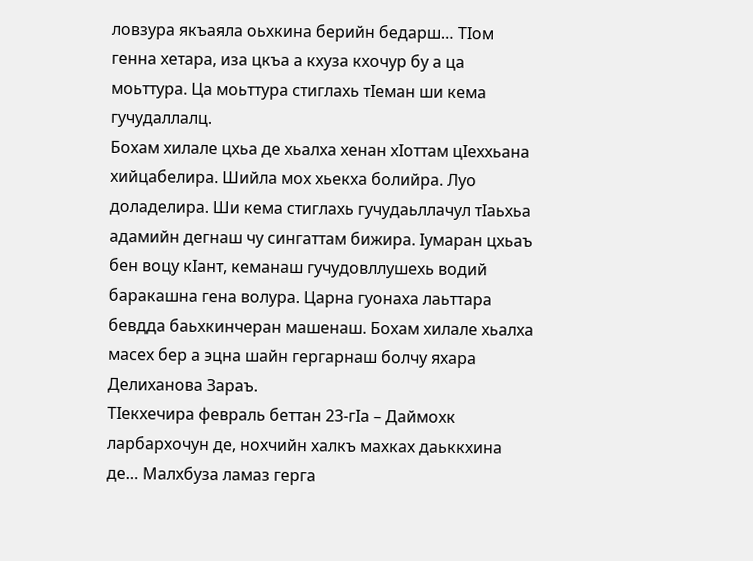ловзура якъаяла оьхкина берийн бедарш… ТIом генна хетара, иза цкъа а кхуза кхочур бу а ца моьттура. Ца моьттура стиглахь тIеман ши кема гучудаллалц.
Бохам хилале цхьа де хьалха хенан хIоттам цIеххьана хийцабелира. Шийла мох хьекха болийра. Луо доладелира. Ши кема стиглахь гучудаьллачул тIаьхьа адамийн дегнаш чу сингаттам бижира. Iумаран цхьаъ бен воцу кIант, кеманаш гучудовллушехь водий баракашна гена волура. Царна гуонаха лаьттара бевдда баьхкинчеран машенаш. Бохам хилале хьалха масех бер а эцна шайн гергарнаш болчу яхара Делиханова Зараъ.
ТIекхечира февраль беттан 23-гIа – Даймохк ларбархочун де, нохчийн халкъ махках даьккхина де… Малхбуза ламаз герга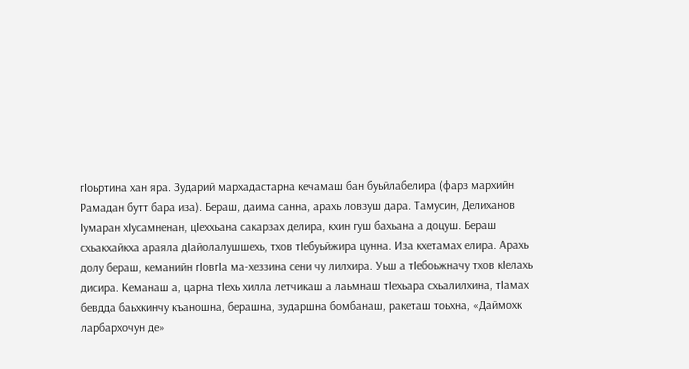гIоьртина хан яра. Зударий мархадастарна кечамаш бан буьйлабелира (фарз мархийн Рамадан бутт бара иза). Бераш, даима санна, арахь ловзуш дара. Тамусин, Делиханов Iумаран хIусамненан, цIеххьана сакарзах делира, кхин гуш бахьана а доцуш. Бераш схьакхайкха араяла дIайолалушшехь, тхов тIебуьйжира цунна. Иза кхетамах елира. Арахь долу бераш, кеманийн гIовгIа ма-хеззина сени чу лилхира. Уьш а тIебоьжначу тхов кIелахь дисира. Кеманаш а, царна тIехь хилла летчикаш а лаьмнаш тIехьара схьалилхина, тIамах бевдда баьхкинчу къаношна, берашна, зударшна бомбанаш, ракеташ тоьхна, «Даймохк ларбархочун де»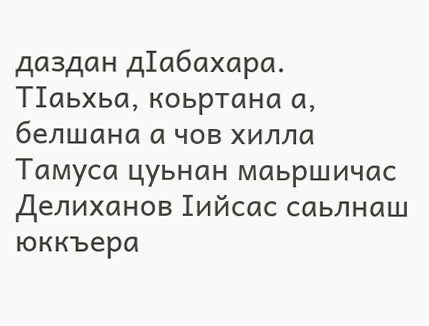даздан дIабахара.
ТIаьхьа, коьртана а, белшана а чов хилла Тамуса цуьнан маьршичас Делиханов Iийсас саьлнаш юккъера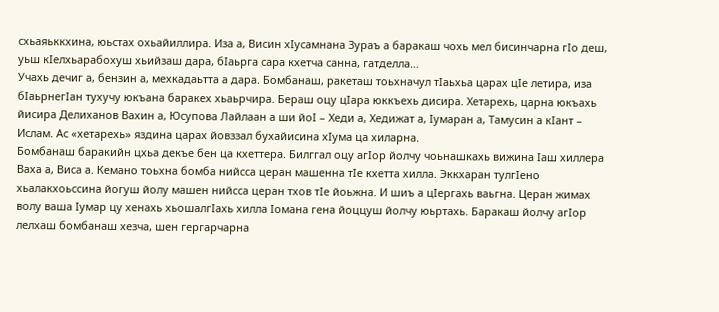схьаяьккхина, юьстах охьайиллира. Иза а, Висин хIусамнана Зураъ а баракаш чохь мел бисинчарна гIо деш, уьш кIелхьарабохуш хьийзаш дара, бIаьрга сара кхетча санна, гатделла…
Учахь дечиг а, бензин а, мехкадаьтта а дара. Бомбанаш, ракеташ тоьхначул тIаьхьа царах цIе летира, иза бIаьрнегIан тухучу юкъана баракех хьаьрчира. Бераш оцу цIара юккъехь дисира. Хетарехь, царна юкъахь йисира Делиханов Вахин а, Юсупова Лайлаан а ши йоI – Хеди а, Хедижат а, Iумаран а, Тамусин а кIант – Ислам. Ас «хетарехь» яздина царах йовззал бухайисина хIума ца хиларна.
Бомбанаш баракийн цхьа декъе бен ца кхеттера. Билггал оцу агIор йолчу чоьнашкахь вижина Iаш хиллера Ваха а, Виса а. Кемано тоьхна бомба нийсса церан машенна тIе кхетта хилла. Эккхаран тулгIено хьалакхоьссина йогуш йолу машен нийсса церан тхов тIе йоьжна. И шиъ а цIергахь ваьгна. Церан жимах волу ваша Iумар цу хенахь хьошалгIахь хилла Iомана гена йоццуш йолчу юьртахь. Баракаш йолчу агIор лелхаш бомбанаш хезча, шен гергарчарна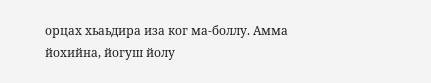орцах хьаьдира иза ког ма-боллу. Амма йохийна, йогуш йолу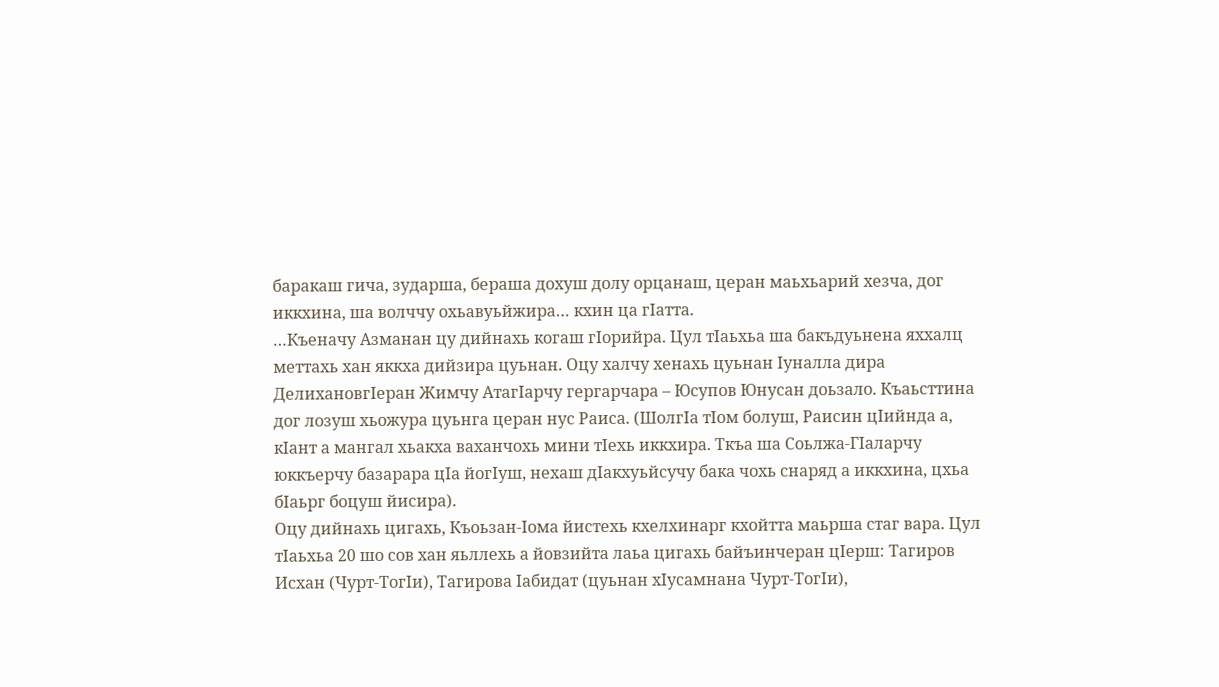баракаш гича, зударша, бераша дохуш долу орцанаш, церан маьхьарий хезча, дог иккхина, ша волччу охьавуьйжира… кхин ца гIатта.
…Къеначу Азманан цу дийнахь когаш гIорийра. Цул тIаьхьа ша бакъдуьнена яххалц меттахь хан яккха дийзира цуьнан. Оцу халчу хенахь цуьнан Iуналла дира ДелихановгIеран Жимчу АтагIарчу гергарчара – Юсупов Юнусан доьзало. Къаьсттина дог лозуш хьожура цуьнга церан нус Раиса. (ШолгIа тIом болуш, Раисин цIийнда а, кIант а мангал хьакха ваханчохь мини тIехь иккхира. Ткъа ша Соьлжа-ГIаларчу юккъерчу базарара цIа йогIуш, нехаш дIакхуьйсучу бака чохь снаряд а иккхина, цхьа бIаьрг боцуш йисира).
Оцу дийнахь цигахь, Къоьзан-Iома йистехь кхелхинарг кхойтта маьрша стаг вара. Цул тIаьхьа 20 шо сов хан яьллехь а йовзийта лаьа цигахь байъинчеран цIерш: Тагиров Исхан (Чурт-ТогIи), Тагирова Iабидат (цуьнан хIусамнана Чурт-ТогIи),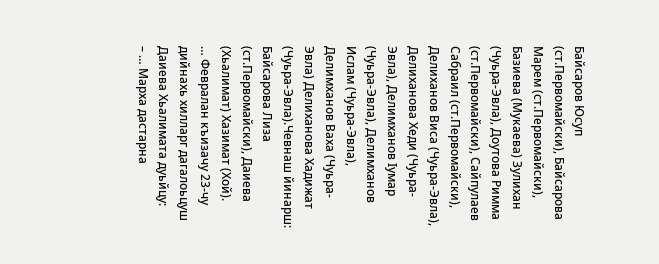Байсаров Юсуп (ст.Первомайски), Байсарова Марем (ст.Первомайски), Базиева (Мукаева) Зулихан (Чуьра-Эвла), Доутова Римма (ст.Первомайски), Сайпулаев Сабраил (ст.Первомайски), Делиханов Виса (Чуьра-Эвла), Делиханова Хеди (Чуьра-Эвла), Делимханов Iумар (Чуьра-Эвла), Делимханов Ислам (Чуьра-Эвла), Делимханов Ваха (Чуьра-Эвла) Делиханова Хадижат (Чуьра-Эвла).Чевнаш йинарш: Байсарова Лиза (ст.Первомайски), Даиева (Хьалимат) Хазимат (Хой).
… Февралан къизачу 23-чу дийнахь хилларг дагалоьцуш Даиева Хьалимата дуьйцу:
– … Марха дастарна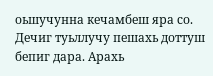оьшучунна кечамбеш яра со. Дечиг туьллучу пешахь доттуш бепиг дара. Арахь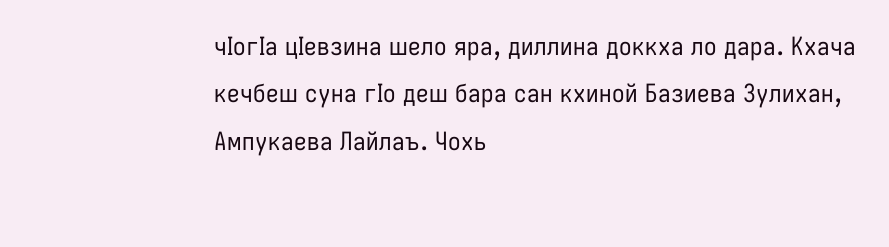чIогIа цIевзина шело яра, диллина доккха ло дара. Кхача кечбеш суна гIо деш бара сан кхиной Базиева Зулихан, Ампукаева Лайлаъ. Чохь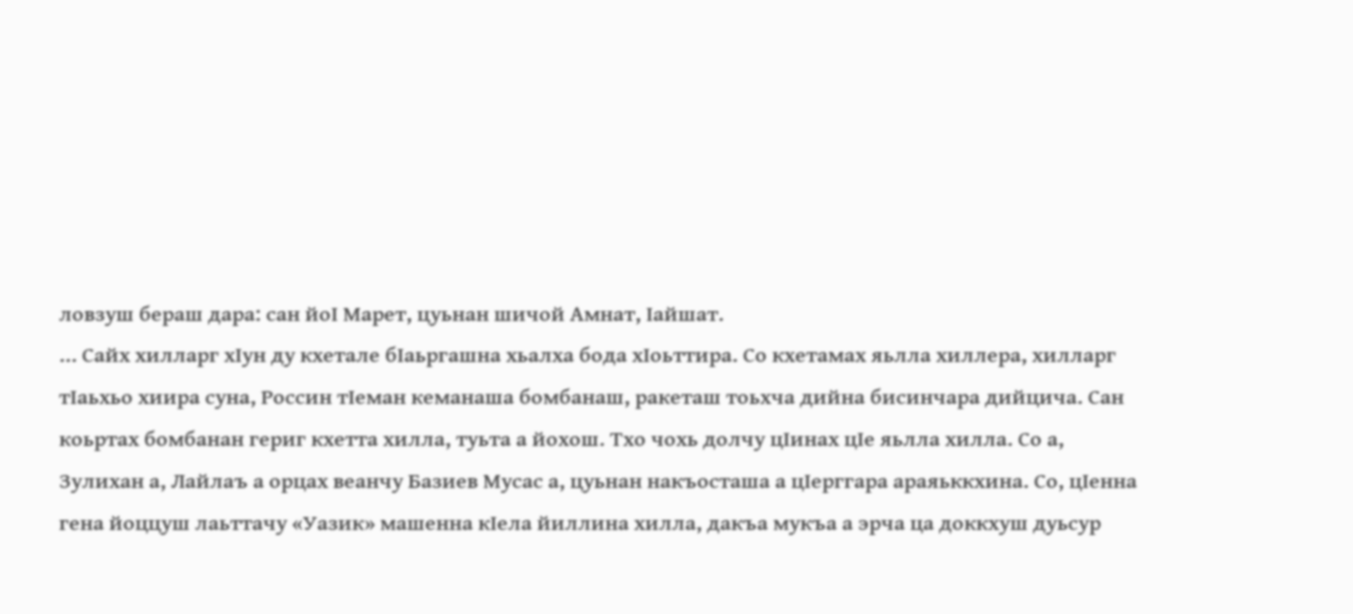ловзуш бераш дара: сан йоI Марет, цуьнан шичой Амнат, Iайшат.
… Сайх хилларг хIун ду кхетале бIаьргашна хьалха бода хIоьттира. Со кхетамах яьлла хиллера, хилларг тIаьхьо хиира суна, Россин тIеман кеманаша бомбанаш, ракеташ тоьхча дийна бисинчара дийцича. Сан коьртах бомбанан гериг кхетта хилла, туьта а йохош. Тхо чохь долчу цIинах цIе яьлла хилла. Со а, Зулихан а, Лайлаъ а орцах веанчу Базиев Мусас а, цуьнан накъосташа а цIерггара араяьккхина. Со, цIенна гена йоццуш лаьттачу «Уазик» машенна кIела йиллина хилла, дакъа мукъа а эрча ца доккхуш дуьсур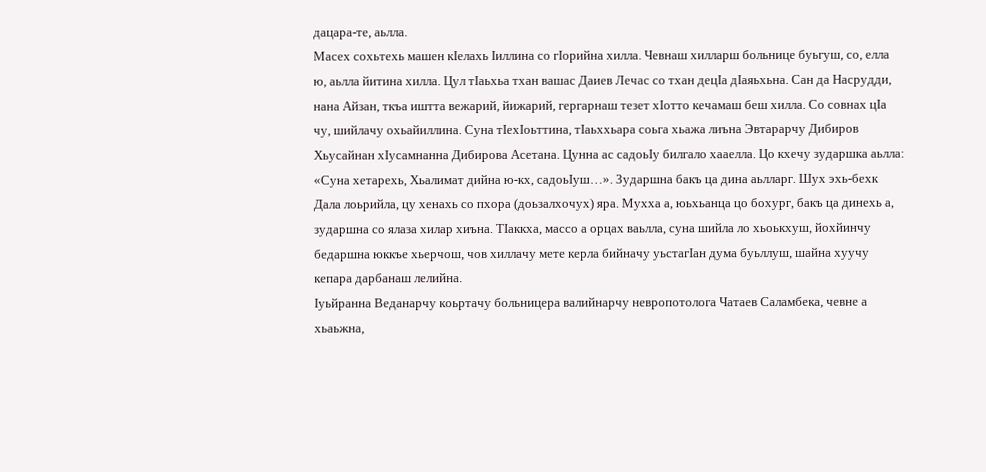дацара-те, аьлла.
Масех сохьтехь машен кIелахь Iиллина со гIорийна хилла. Чевнаш хилларш больнице буьгуш, со, елла ю, аьлла йитина хилла. Цул тIаьхьа тхан вашас Даиев Лечас со тхан децIа дIаяьхьна. Сан да Насрудди, нана Айзан, ткъа иштта вежарий, йижарий, гергарнаш тезет хIотто кечамаш беш хилла. Со совнах цIа чу, шийлачу охьайиллина. Суна тIехIоьттина, тIаьххьара соьга хьажа лиъна Эвтарарчу Дибиров Хьусайнан хIусамнанна Дибирова Асетана. Цунна ас садоьIу билгало хааелла. Цо кхечу зударшка аьлла: «Суна хетарехь, Хьалимат дийна ю-кх, садоьIуш…». Зударшна бакъ ца дина аьлларг. Шух эхь-бехк Дала лоьрийла, цу хенахь со пхора (доьзалхочух) яра. Мухха а, юьхьанца цо бохург, бакъ ца динехь а, зударшна со ялаза хилар хиъна. ТIаккха, массо а орцах ваьлла, суна шийла ло хьоькхуш, йохйинчу бедаршна юккъе хьерчош, чов хиллачу мете керла бийначу уьстагIан дума буьллуш, шайна хуучу кепара дарбанаш лелийна.
Iуьйранна Веданарчу коьртачу больницера валийнарчу невропотолога Чатаев Саламбека, чевне а хьаьжна,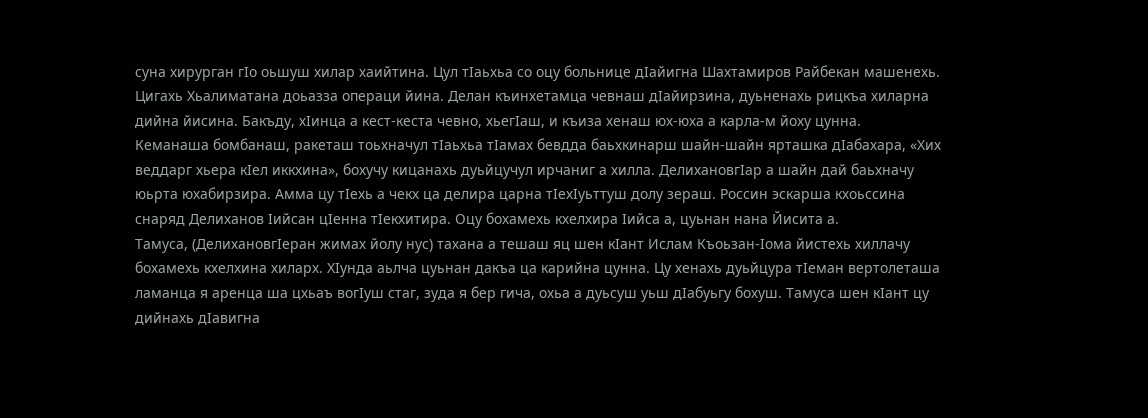суна хирурган гIо оьшуш хилар хаийтина. Цул тIаьхьа со оцу больнице дIайигна Шахтамиров Райбекан машенехь.
Цигахь Хьалиматана доьазза операци йина. Делан къинхетамца чевнаш дIайирзина, дуьненахь рицкъа хиларна дийна йисина. Бакъду, хIинца а кест-кеста чевно, хьегIаш, и къиза хенаш юх-юха а карла-м йоху цунна.
Кеманаша бомбанаш, ракеташ тоьхначул тIаьхьа тIамах бевдда баьхкинарш шайн-шайн ярташка дIабахара, «Хих веддарг хьера кIел иккхина», бохучу кицанахь дуьйцучул ирчаниг а хилла. ДелихановгIар а шайн дай баьхначу юьрта юхабирзира. Амма цу тIехь а чекх ца делира царна тIехIуьттуш долу зераш. Россин эскарша кхоьссина снаряд Делиханов Iийсан цIенна тIекхитира. Оцу бохамехь кхелхира Iийса а, цуьнан нана Йисита а.
Тамуса, (ДелихановгIеран жимах йолу нус) тахана а тешаш яц шен кIант Ислам Къоьзан-Iома йистехь хиллачу бохамехь кхелхина хиларх. ХIунда аьлча цуьнан дакъа ца карийна цунна. Цу хенахь дуьйцура тIеман вертолеташа ламанца я аренца ша цхьаъ вогIуш стаг, зуда я бер гича, охьа а дуьсуш уьш дIабуьгу бохуш. Тамуса шен кIант цу дийнахь дIавигна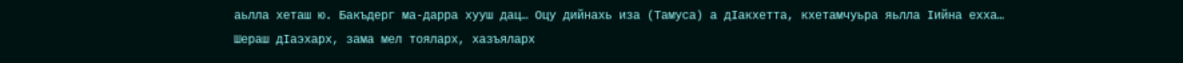аьлла хеташ ю. Бакъдерг ма-дарра хууш дац… Оцу дийнахь иза (Тамуса) а дIакхетта, кхетамчуьра яьлла Iийна ехха…
Шераш дIаэхарх, зама мел тояларх, хазъяларх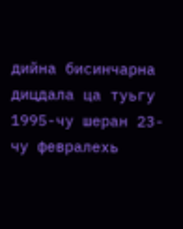дийна бисинчарна дицдала ца туьгу 1995-чу шеран 23-чу февралехь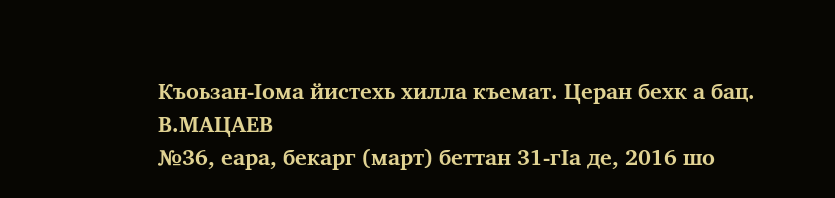Къоьзан-Iома йистехь хилла къемат. Церан бехк а бац.
В.МАЦАЕВ
№36, еара, бекарг (март) беттан 31-гIа де, 2016 шо